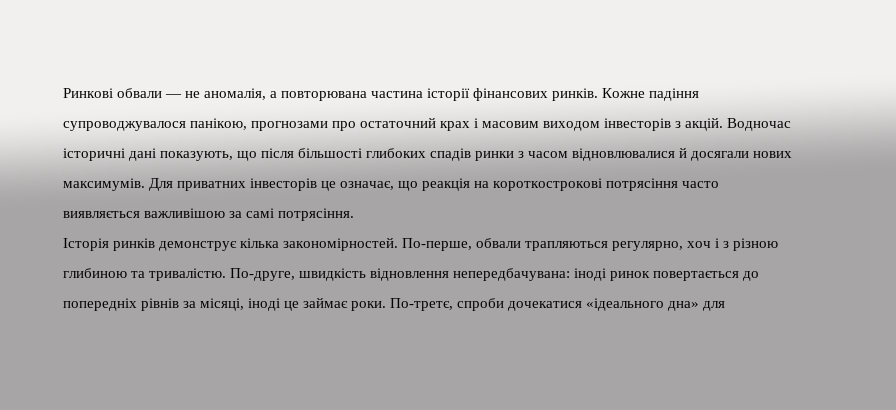Ринкові обвали — не аномалія, а повторювана частина історії фінансових ринків. Кожне падіння супроводжувалося панікою, прогнозами про остаточний крах і масовим виходом інвесторів з акцій. Водночас історичні дані показують, що після більшості глибоких спадів ринки з часом відновлювалися й досягали нових максимумів. Для приватних інвесторів це означає, що реакція на короткострокові потрясіння часто виявляється важливішою за самі потрясіння.
Історія ринків демонструє кілька закономірностей. По-перше, обвали трапляються регулярно, хоч і з різною глибиною та тривалістю. По-друге, швидкість відновлення непередбачувана: іноді ринок повертається до попередніх рівнів за місяці, іноді це займає роки. По-третє, спроби дочекатися «ідеального дна» для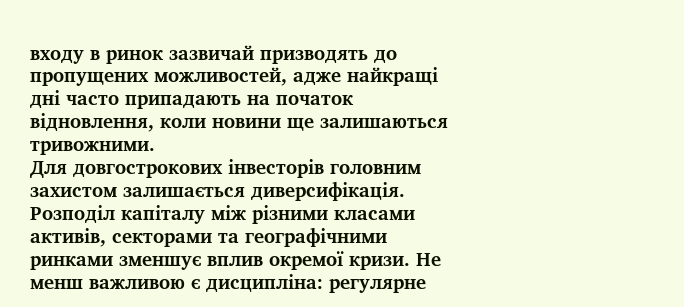входу в ринок зазвичай призводять до пропущених можливостей, адже найкращі дні часто припадають на початок відновлення, коли новини ще залишаються тривожними.
Для довгострокових інвесторів головним захистом залишається диверсифікація. Розподіл капіталу між різними класами активів, секторами та географічними ринками зменшує вплив окремої кризи. Не менш важливою є дисципліна: регулярне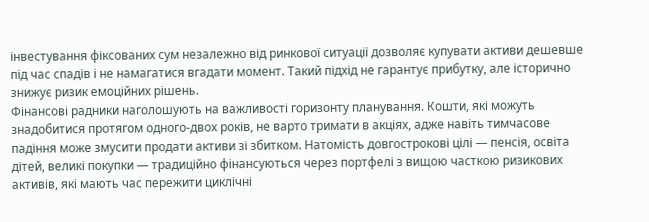інвестування фіксованих сум незалежно від ринкової ситуації дозволяє купувати активи дешевше під час спадів і не намагатися вгадати момент. Такий підхід не гарантує прибутку, але історично знижує ризик емоційних рішень.
Фінансові радники наголошують на важливості горизонту планування. Кошти, які можуть знадобитися протягом одного-двох років, не варто тримати в акціях, адже навіть тимчасове падіння може змусити продати активи зі збитком. Натомість довгострокові цілі — пенсія, освіта дітей, великі покупки — традиційно фінансуються через портфелі з вищою часткою ризикових активів, які мають час пережити циклічні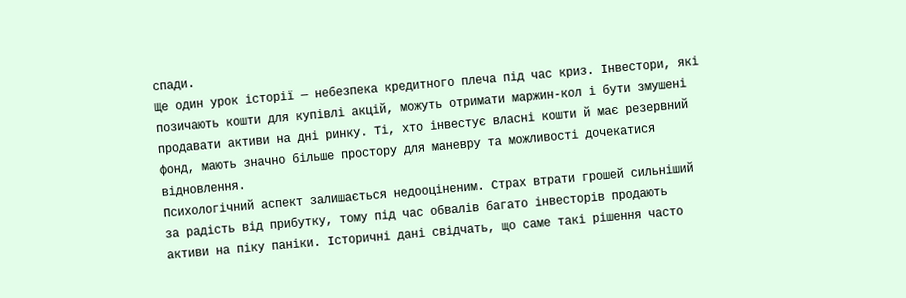спади.
Ще один урок історії — небезпека кредитного плеча під час криз. Інвестори, які позичають кошти для купівлі акцій, можуть отримати маржин-кол і бути змушені продавати активи на дні ринку. Ті, хто інвестує власні кошти й має резервний фонд, мають значно більше простору для маневру та можливості дочекатися відновлення.
Психологічний аспект залишається недооціненим. Страх втрати грошей сильніший за радість від прибутку, тому під час обвалів багато інвесторів продають активи на піку паніки. Історичні дані свідчать, що саме такі рішення часто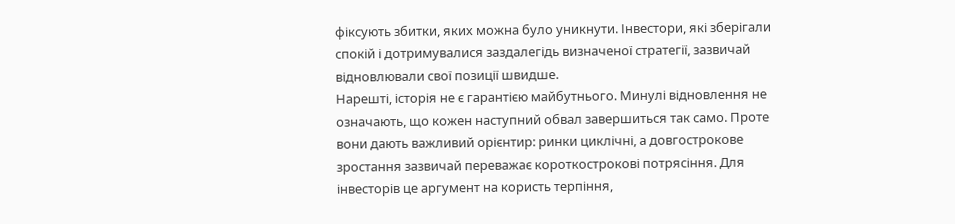фіксують збитки, яких можна було уникнути. Інвестори, які зберігали спокій і дотримувалися заздалегідь визначеної стратегії, зазвичай відновлювали свої позиції швидше.
Нарешті, історія не є гарантією майбутнього. Минулі відновлення не означають, що кожен наступний обвал завершиться так само. Проте вони дають важливий орієнтир: ринки циклічні, а довгострокове зростання зазвичай переважає короткострокові потрясіння. Для інвесторів це аргумент на користь терпіння,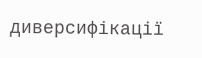диверсифікації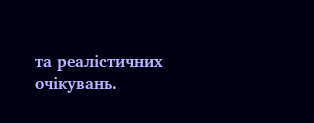та реалістичних очікувань.